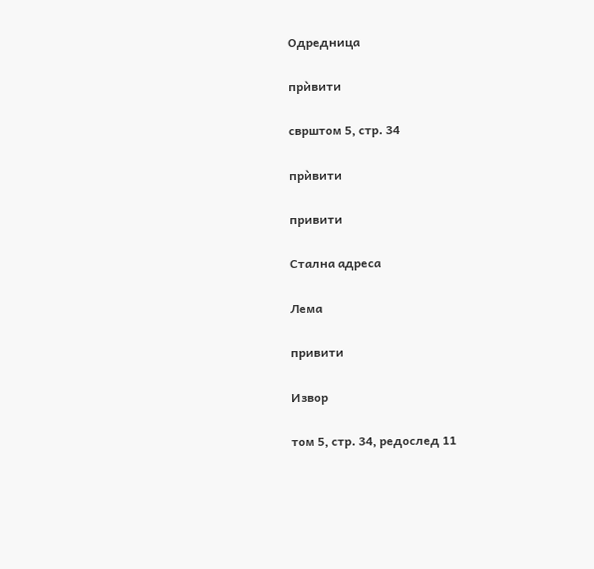Одредница

прѝвити

сврштом 5, стр. 34

прѝвити

привити

Стална адреса

Лема

привити

Извор

том 5, стр. 34, редослед 11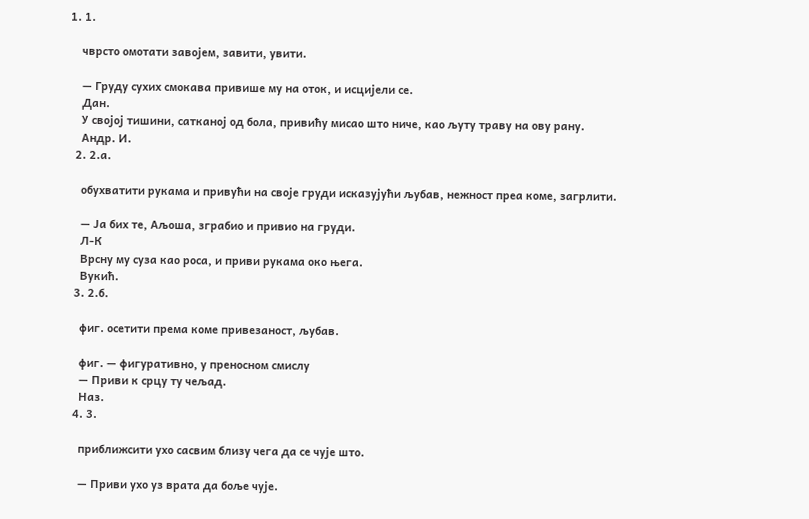1. 1.

    чврсто омотати завојем, завити, увити.

    — Груду сухих смокава привише му на оток, и исцијели се.
    Дан.
    У својој тишини, сатканој од бола, привићу мисао што ниче, као љуту траву на ову рану.
    Андр. И.
  2. 2.а.

    обухватити рукама и привући на своје груди исказујући љубав, нежност преа коме, загрлити.

    — Ја бих те, Аљоша, зграбио и привио на груди.
    Л-К
    Врсну му суза као роса, и приви рукама око њега.
    Вукић.
  3. 2.б.

    фиг. осетити према коме привезаност, љубав.

    фиг. — фигуративно, у преносном смислу
    — Приви к срцу ту чељад.
    Наз.
  4. 3.

    приближсити ухо сасвим близу чега да се чује што.

    — Приви ухо уз врата да боље чује.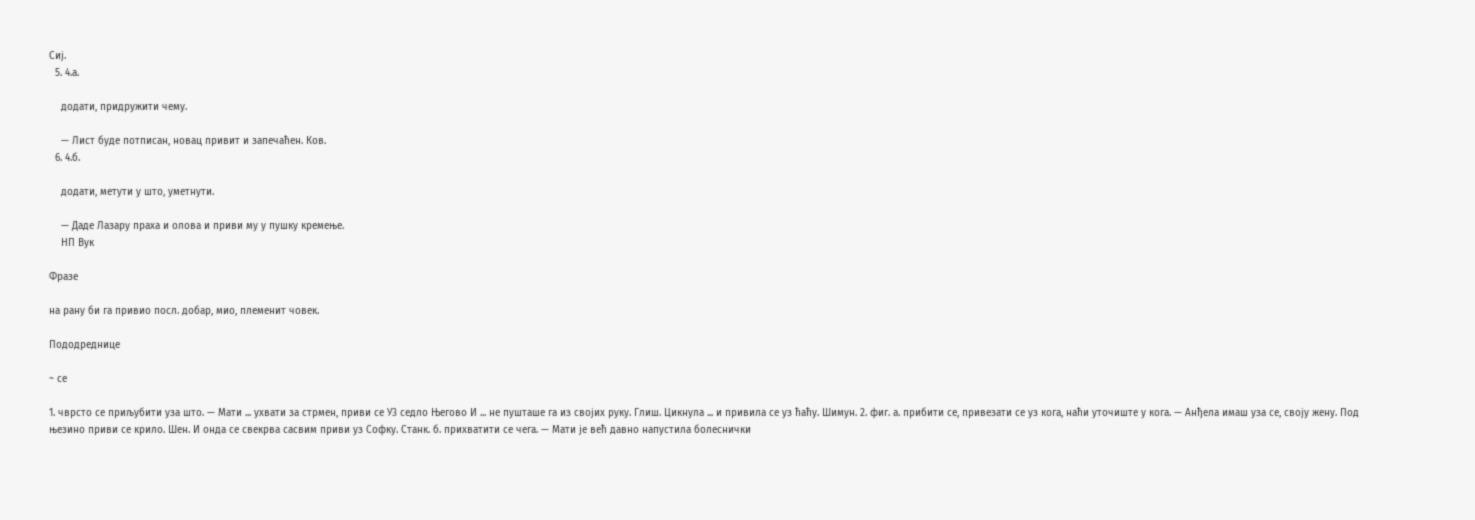Сиј.
  5. 4.а.

    додати, придружити чему.

    — Лист буде потписан, новац привит и запечаћен. Ков.
  6. 4.б.

    додати, метути у што, уметнути.

    — Даде Лазару праха и олова и приви му у пушку кремење.
    НП Вук

Фразе

на рану би га привио посл. добар, мио, племенит човек.

Пододреднице

~ се

1. чврсто се приљубити уза што. — Мати ... ухвати за стрмен, приви се У3 седло Његово И ... не пушташе га из својих руку. Глиш. Цикнула ... и привила се уз ћаћу. Шимун. 2. фиг. а. прибити се, привезати се уз кога, наћи уточиште у кога. — Анђела имаш уза се, своју жену. Под њезино приви се крило. Шен. И онда се свекрва сасвим приви уз Софку. Станк. б. прихватити се чега. — Мати је већ давно напустила болеснички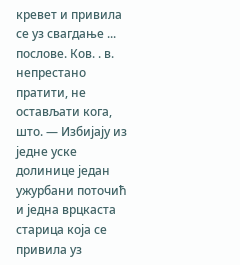кревет и привила се уз свагдање ... послове. Ков. . в. непрестано пратити, не остављати кога, што. — Избијају из једне уске долинице један ужурбани поточић и једна врцкаста старица која се привила уз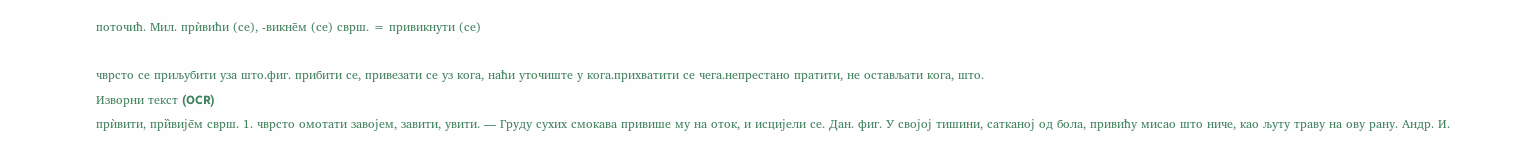поточић. Мил. прѝвићи (се), -викне̄м (се) сврш. = привикнути (се)

чврсто се приљубити уза што.фиг. прибити се, привезати се уз кога, наћи уточиште у кога.прихватити се чега.непрестано пратити, не остављати кога, што.
Изворни текст (OCR)
прѝвити, при̏вије̄м сврш. 1. чврсто омотати завојем, завити, увити. — Груду сухих смокава привише му на оток, и исцијели се. Дан. фиг. У својој тишини, сатканој од бола, привићу мисао што ниче, као љуту траву на ову рану. Андр. И.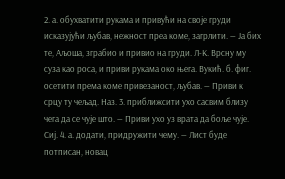2. а. обухватити рукама и привући на своје груди исказујући љубав, нежност преа коме, загрлити. — Ја бих те, Аљоша, зграбио и привио на груди. Л-К. Врсну му суза као роса, и приви рукама око њега. Вукић. б. фиг. осетити према коме привезаност, љубав. — Приви к срцу ту чељад. Наз. 3. приближсити ухо сасвим близу чега да се чује што. — Приви ухо уз врата да боље чује. Сиј. 4. а. додати, придружити чему. — Лист буде потписан, новац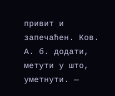привит и запечаћен. Ков. А. б. додати, метути у што, уметнути. —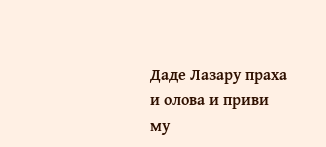Даде Лазару праха и олова и приви му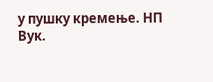у пушку кремење. НП Вук.